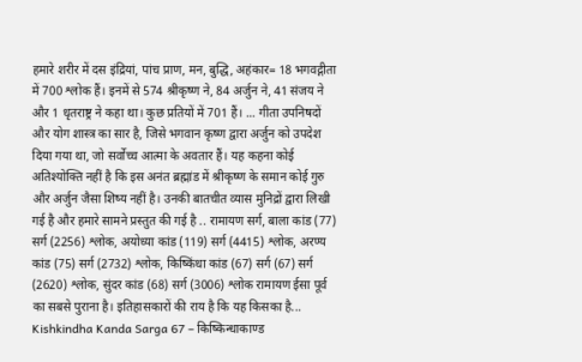हमारे शरीर में दस इंद्रियां, पांच प्राण, मन, बुद्धि, अहंकार= 18 भगवद्गीता में 700 श्लोक हैं। इनमें से 574 श्रीकृष्ण ने, 84 अर्जुन ने, 41 संजय ने और 1 धृतराष्ट्र ने कहा था। कुछ प्रतियों में 701 हैं। ... गीता उपनिषदों और योग शास्त्र का सार है, जिसे भगवान कृष्ण द्वारा अर्जुन को उपदेश दिया गया था, जो सर्वोच्च आत्मा के अवतार हैं। यह कहना कोई अतिश्योक्ति नहीं है कि इस अनंत ब्रह्मांड में श्रीकृष्ण के समान कोई गुरु और अर्जुन जैसा शिष्य नहीं है। उनकी बातचीत व्यास मुनिद्रों द्वारा लिखी गई है और हमारे सामने प्रस्तुत की गई है .. रामायण सर्ग, बाला कांड (77) सर्ग (2256) श्लोक, अयोध्या कांड (119) सर्ग (4415) श्लोक, अरण्य कांड (75) सर्ग (2732) श्लोक, किष्किंधा कांड (67) सर्ग (67) सर्ग (2620) श्लोक, सुंदर कांड (68) सर्ग (3006) श्लोक रामायण ईसा पूर्व का सबसे पुराना है। इतिहासकारों की राय है कि यह किसका है...
Kishkindha Kanda Sarga 67 – किष्किन्धाकाण्ड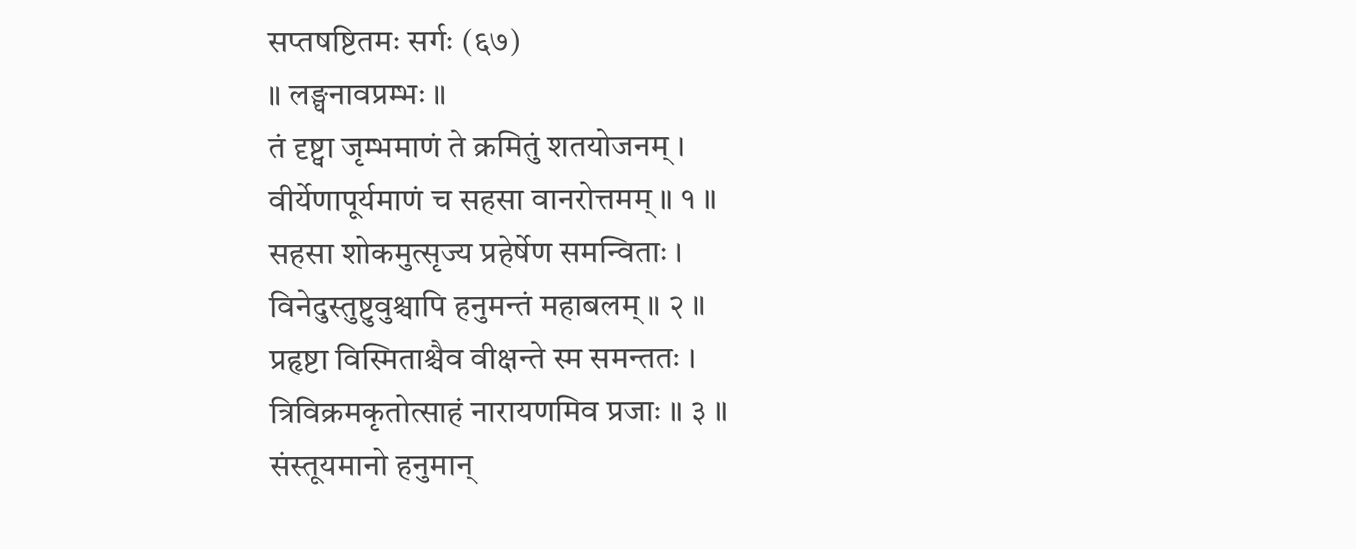सप्तषष्टितमः सर्गः (६७)
॥ लङ्घनावप्रम्भः ॥
तं दृष्ट्वा जृम्भमाणं ते क्रमितुं शतयोजनम् ।
वीर्येणापूर्यमाणं च सहसा वानरोत्तमम् ॥ १ ॥
सहसा शोकमुत्सृज्य प्रहेर्षेण समन्विताः ।
विनेदुस्तुष्टुवुश्चापि हनुमन्तं महाबलम् ॥ २ ॥
प्रहृष्टा विस्मिताश्चैव वीक्षन्ते स्म समन्ततः ।
त्रिविक्रमकृतोत्साहं नारायणमिव प्रजाः ॥ ३ ॥
संस्तूयमानो हनुमान्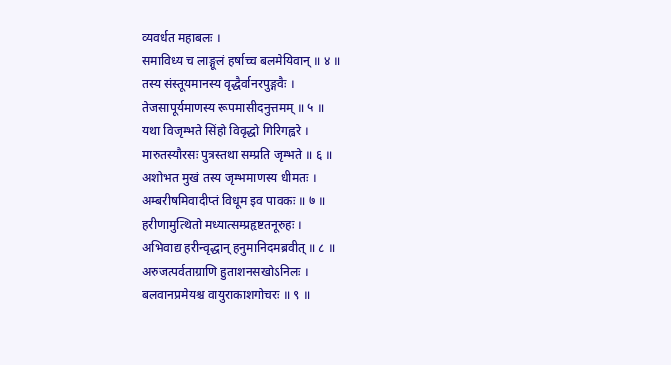व्यवर्धत महाबलः ।
समाविध्य च लाङ्गूलं हर्षाच्च बलमेयिवान् ॥ ४ ॥
तस्य संस्तूयमानस्य वृद्धैर्वानरपुङ्गवैः ।
तेजसापूर्यमाणस्य रूपमासीदनुत्तमम् ॥ ५ ॥
यथा विजृम्भते सिंहो विवृद्धो गिरिगह्वरे ।
मारुतस्यौरसः पुत्रस्तथा सम्प्रति जृम्भते ॥ ६ ॥
अशोभत मुखं तस्य जृम्भमाणस्य धीमतः ।
अम्बरीषमिवादीप्तं विधूम इव पावकः ॥ ७ ॥
हरीणामुत्थितो मध्यात्सम्प्रहृष्टतनूरुहः ।
अभिवाद्य हरीन्वृद्धान् हनुमानिदमब्रवीत् ॥ ८ ॥
अरुजत्पर्वताग्राणि हुताशनसखोऽनिलः ।
बलवानप्रमेयश्च वायुराकाशगोचरः ॥ ९ ॥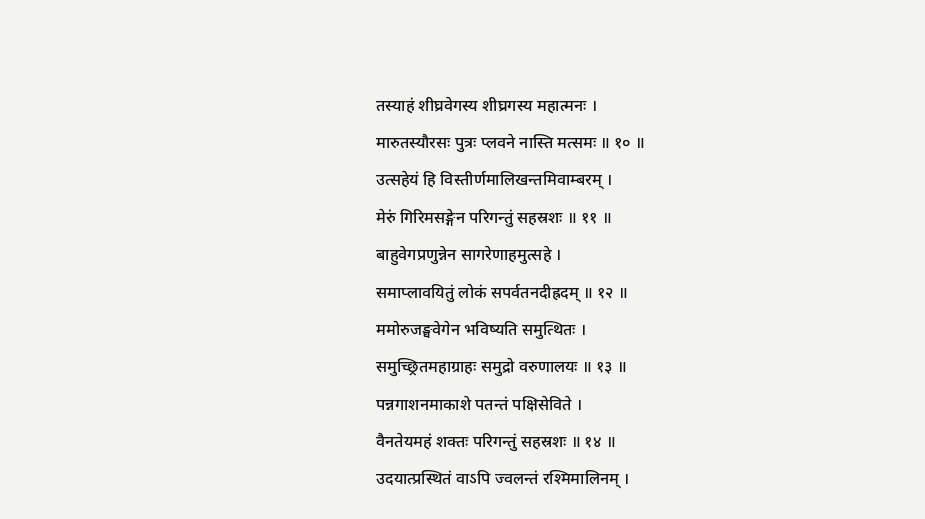तस्याहं शीघ्रवेगस्य शीघ्रगस्य महात्मनः ।
मारुतस्यौरसः पुत्रः प्लवने नास्ति मत्समः ॥ १० ॥
उत्सहेयं हि विस्तीर्णमालिखन्तमिवाम्बरम् ।
मेरुं गिरिमसङ्गेन परिगन्तुं सहस्रशः ॥ ११ ॥
बाहुवेगप्रणुन्नेन सागरेणाहमुत्सहे ।
समाप्लावयितुं लोकं सपर्वतनदीह्रदम् ॥ १२ ॥
ममोरुजङ्घवेगेन भविष्यति समुत्थितः ।
समुच्छ्रितमहाग्राहः समुद्रो वरुणालयः ॥ १३ ॥
पन्नगाशनमाकाशे पतन्तं पक्षिसेविते ।
वैनतेयमहं शक्तः परिगन्तुं सहस्रशः ॥ १४ ॥
उदयात्प्रस्थितं वाऽपि ज्वलन्तं रश्मिमालिनम् ।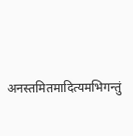अनस्तमितमादित्यमभिगन्तुं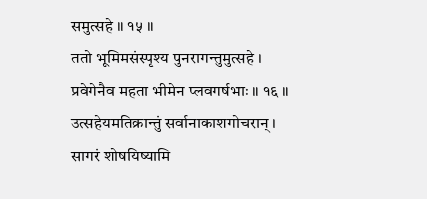समुत्सहे ॥ १५ ॥
ततो भूमिमसंस्पृश्य पुनरागन्तुमुत्सहे ।
प्रवेगेनैव महता भीमेन प्लवगर्षभाः ॥ १६ ॥
उत्सहेयमतिक्रान्तुं सर्वानाकाशगोचरान् ।
सागरं शोषयिष्यामि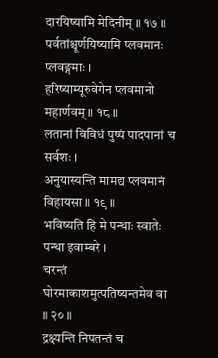दारयिष्यामि मेदिनीम् ॥ १७ ॥
पर्वतांश्चूर्णयिष्यामि प्लवमानः प्लवङ्गमाः ।
हरिष्याम्यूरुवेगेन प्लवमानो महार्णवम् ॥ १८ ॥
लतानां विविधं पुष्पं पादपानां च सर्वशः ।
अनुयास्यन्ति मामद्य प्लवमानं विहायसा ॥ १९ ॥
भविष्यति हि मे पन्थाः स्वातेः पन्था इवाम्बरे ।
चरन्तं घोरमाकाशमुत्पतिष्यन्तमेव वा ॥ २० ॥
द्रक्ष्यन्ति निपतन्तं च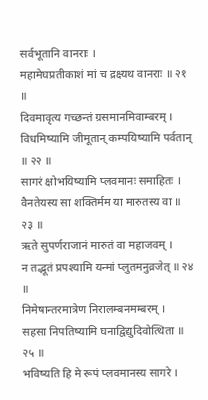सर्वभूतानि वानराः ।
महामेघप्रतीकाशं मां च द्रक्ष्यथ वानराः ॥ २१ ॥
दिवमावृत्य गच्छन्तं ग्रसमानमिवाम्बरम् ।
विधमिष्यामि जीमूतान् कम्पयिष्यामि पर्वतान् ॥ २२ ॥
सागरं क्षोभयिष्यामि प्लवमानः समाहितः ।
वैनतेयस्य सा शक्तिर्मम या मारुतस्य वा ॥ २३ ॥
ऋते सुपर्णराजानं मारुतं वा महाजवम् ।
न तद्भूतं प्रपश्यामि यन्मां प्लुतमनुव्रजेत् ॥ २४ ॥
निमेषान्तरमात्रेण निरालम्बनमम्बरम् ।
सहसा निपतिष्यामि घनाद्विद्युदिवोत्थिता ॥ २५ ॥
भविष्यति हि मे रूपं प्लवमानस्य सागरे ।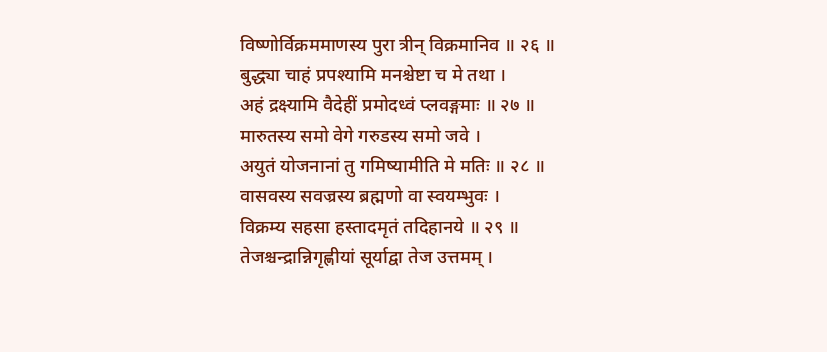विष्णोर्विक्रममाणस्य पुरा त्रीन् विक्रमानिव ॥ २६ ॥
बुद्ध्या चाहं प्रपश्यामि मनश्चेष्टा च मे तथा ।
अहं द्रक्ष्यामि वैदेहीं प्रमोदध्वं प्लवङ्गमाः ॥ २७ ॥
मारुतस्य समो वेगे गरुडस्य समो जवे ।
अयुतं योजनानां तु गमिष्यामीति मे मतिः ॥ २८ ॥
वासवस्य सवज्रस्य ब्रह्मणो वा स्वयम्भुवः ।
विक्रम्य सहसा हस्तादमृतं तदिहानये ॥ २९ ॥
तेजश्चन्द्रान्निगृह्णीयां सूर्याद्वा तेज उत्तमम् ।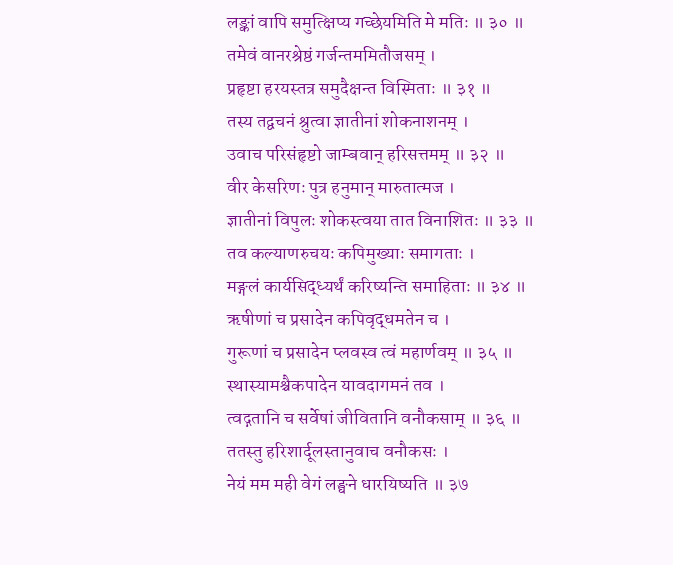लङ्कां वापि समुत्क्षिप्य गच्छेयमिति मे मतिः ॥ ३० ॥
तमेवं वानरश्रेष्ठं गर्जन्तममितौजसम् ।
प्रहृष्टा हरयस्तत्र समुदैक्षन्त विस्मिताः ॥ ३१ ॥
तस्य तद्वचनं श्रुत्वा ज्ञातीनां शोकनाशनम् ।
उवाच परिसंहृष्टो जाम्बवान् हरिसत्तमम् ॥ ३२ ॥
वीर केसरिणः पुत्र हनुमान् मारुतात्मज ।
ज्ञातीनां विपुलः शोकस्त्वया तात विनाशितः ॥ ३३ ॥
तव कल्याणरुचयः कपिमुख्याः समागताः ।
मङ्गलं कार्यसिद्ध्यर्थं करिष्यन्ति समाहिताः ॥ ३४ ॥
ऋषीणां च प्रसादेन कपिवृद्धमतेन च ।
गुरूणां च प्रसादेन प्लवस्व त्वं महार्णवम् ॥ ३५ ॥
स्थास्यामश्चैकपादेन यावदागमनं तव ।
त्वद्गतानि च सर्वेषां जीवितानि वनौकसाम् ॥ ३६ ॥
ततस्तु हरिशार्दूलस्तानुवाच वनौकसः ।
नेयं मम मही वेगं लङ्घने धारयिष्यति ॥ ३७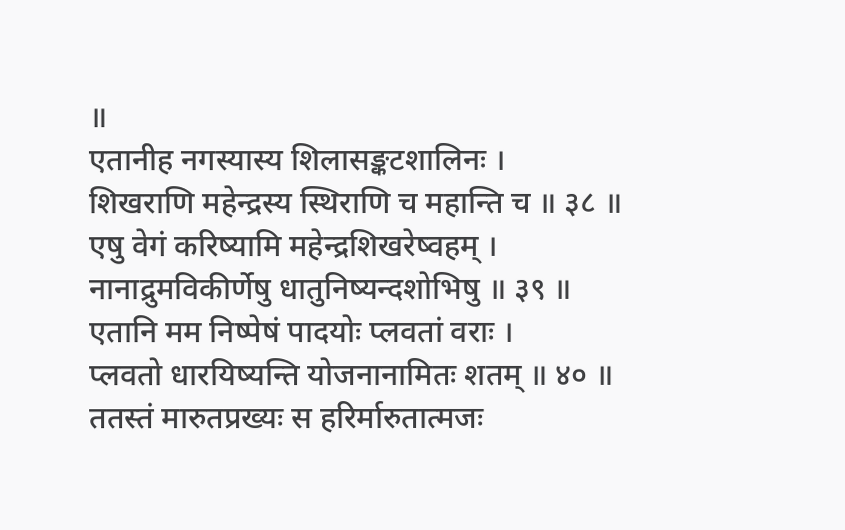॥
एतानीह नगस्यास्य शिलासङ्कटशालिनः ।
शिखराणि महेन्द्रस्य स्थिराणि च महान्ति च ॥ ३८ ॥
एषु वेगं करिष्यामि महेन्द्रशिखरेष्वहम् ।
नानाद्रुमविकीर्णेषु धातुनिष्यन्दशोभिषु ॥ ३९ ॥
एतानि मम निष्पेषं पादयोः प्लवतां वराः ।
प्लवतो धारयिष्यन्ति योजनानामितः शतम् ॥ ४० ॥
ततस्तं मारुतप्रख्यः स हरिर्मारुतात्मजः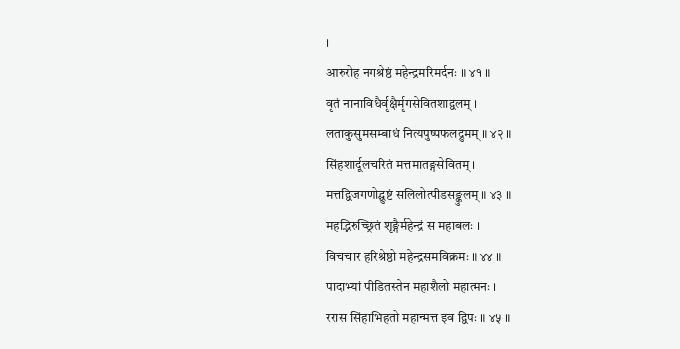।
आरुरोह नगश्रेष्ठं महेन्द्रमरिमर्दनः ॥ ४१ ॥
वृतं नानाविधैर्वृक्षैर्मृगसेवितशाद्वलम् ।
लताकुसुमसम्बाधं नित्यपुष्पफलद्रुमम् ॥ ४२ ॥
सिंहशार्दूलचरितं मत्तमातङ्गसेवितम् ।
मत्तद्विजगणोद्घुष्टं सलिलोत्पीडसङ्कुलम् ॥ ४३ ॥
महद्भिरुच्छ्रितं शृङ्गैर्महेन्द्रं स महाबलः ।
विचचार हरिश्रेष्ठो महेन्द्रसमविक्रमः ॥ ४४ ॥
पादाभ्यां पीडितस्तेन महाशैलो महात्मनः ।
ररास सिंहाभिहतो महान्मत्त इव द्विपः ॥ ४५ ॥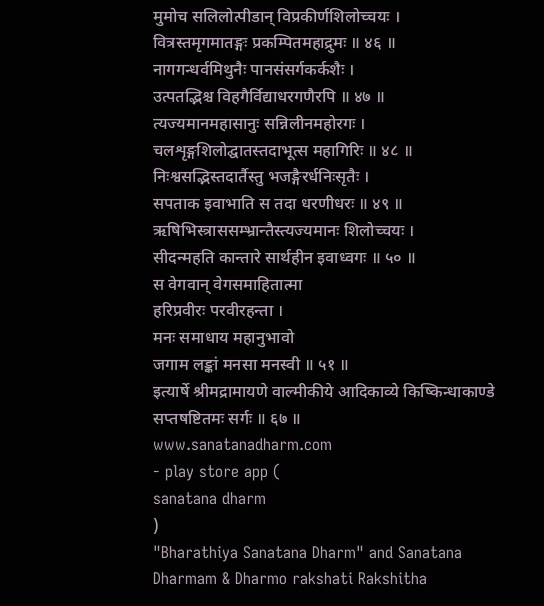मुमोच सलिलोत्पीडान् विप्रकीर्णशिलोच्चयः ।
वित्रस्तमृगमातङ्गः प्रकम्पितमहाद्रुमः ॥ ४६ ॥
नागगन्धर्वमिथुनैः पानसंसर्गकर्कशैः ।
उत्पतद्भिश्च विहगैर्विद्याधरगणैरपि ॥ ४७ ॥
त्यज्यमानमहासानुः सन्निलीनमहोरगः ।
चलशृङ्गशिलोद्घातस्तदाभूत्स महागिरिः ॥ ४८ ॥
निःश्वसद्भिस्तदार्तैस्तु भजङ्गैरर्धनिःसृतैः ।
सपताक इवाभाति स तदा धरणीधरः ॥ ४९ ॥
ऋषिभिस्त्राससम्भ्रान्तैस्त्यज्यमानः शिलोच्चयः ।
सीदन्महति कान्तारे सार्थहीन इवाध्वगः ॥ ५० ॥
स वेगवान् वेगसमाहितात्मा
हरिप्रवीरः परवीरहन्ता ।
मनः समाधाय महानुभावो
जगाम लङ्कां मनसा मनस्वी ॥ ५१ ॥
इत्यार्षे श्रीमद्रामायणे वाल्मीकीये आदिकाव्ये किष्किन्धाकाण्डे सप्तषष्टितमः सर्गः ॥ ६७ ॥
www.sanatanadharm.com
- play store app (
sanatana dharm
)
"Bharathiya Sanatana Dharm" and Sanatana Dharmam & Dharmo rakshati Rakshitha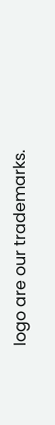logo are our trademarks.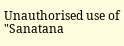Unauthorised use of "Sanatana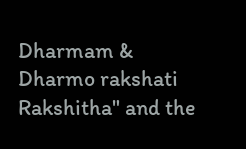Dharmam & Dharmo rakshati Rakshitha" and the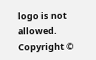logo is not allowed. Copyright ©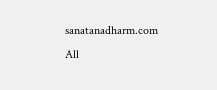sanatanadharm.com All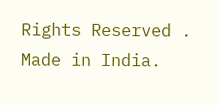Rights Reserved . Made in India.